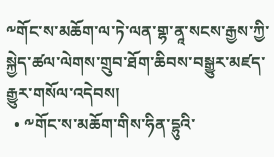༸གོང་ས་མཆོག་ལ་ཏེ་ལན་གྷ་ནཱ་སངས་རྒྱས་ཀྱི་སྐྱེད་ཚལ་ལེགས་གྲུབ་ཐོག་ཆིབས་བསྒྱུར་མཛད་རྒྱུར་གསོལ་འདེབས།
  • ༸གོང་ས་མཆོག་གིས་ཧིན་དྷུའི་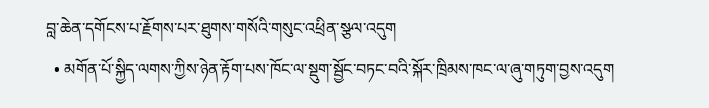བླ་ཆེན་དགོངས་པ་རྗོགས་པར་ཐུགས་གསོའི་གསུང་འཕྲིན་སྩལ་འདུག
  • མགོན་པོ་སྐྱིད་ལགས་ཀྱིས་ཉེན་རྟོག་པས་ཁོང་ལ་སྡུག་སྦྱོང་བཏང་བའི་སྐོར་ཁྲིམས་ཁང་ལ་ཞུ་གཏུག་བྱས་འདུག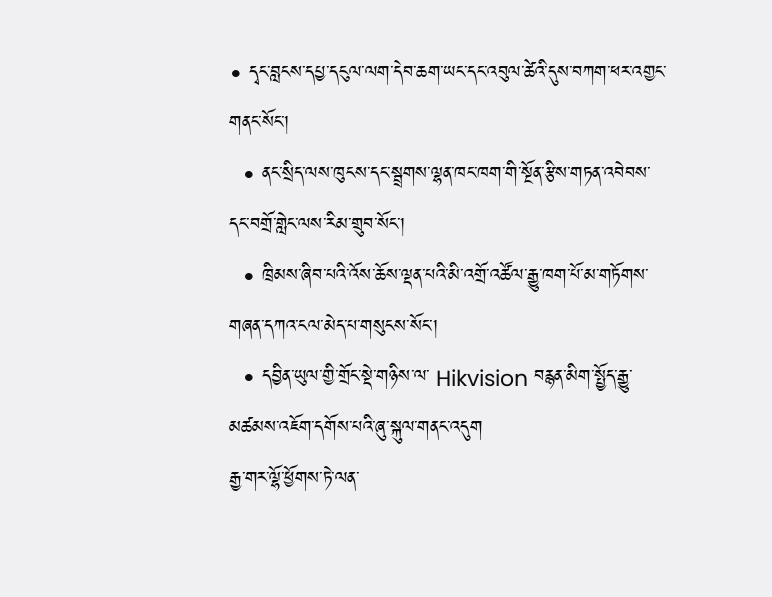• དྭང་བླངས་དཔྱ་དངུལ་ལག་དེབ་ཆག་ཡང་དང་འབུལ་ཚེའི་དུས་བཀག་ཕར་འགྱང་གནང་སོང་།
  • ནང་སྲིད་ལས་ཁུངས་དང་སྦྲགས་ལྷན་ཁང་ཁག་གི་སྔོན་རྩིས་གཏན་འབེབས་དང་བགྲོ་གླེང་ལས་རིམ་གྲུབ་སོང་།
  • ཁྲིམས་ཞིབ་པའི་འོས་ཆོས་ལྡན་པའི་མི་འགྲོ་འཚོལ་རྒྱུ་ཁག་པོ་མ་གཏོགས་གཞན་དཀའ་ངལ་མེད་པ་གསུངས་སོང་།
  • དབྱིན་ཡུལ་གྱི་གྲོང་སྡེ་གཉིས་ལ་ Hikvision བརྙན་མིག་སྤྱོད་རྒྱུ་མཚམས་འཇོག་དགོས་པའི་ཞུ་སྐུལ་གནང་འདུག
རྒྱ་གར་ལྷོ་ཕྱོགས་ཏེ་ལན་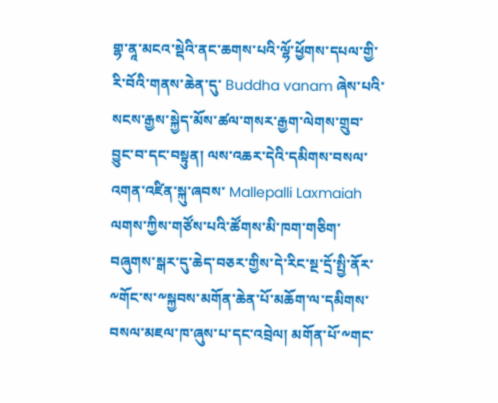གྷ་ནཱ་མངའ་སྡེའི་ནང་ཆགས་པའི་ལྷོ་ཕྱོགས་དཔལ་གྱི་རི་བོའི་གནས་ཆེན་དུ་ Buddha vanam ཞེས་པའི་སངས་རྒྱས་སྐྱེད་མོས་ཚལ་གསར་རྒྱག་ལེགས་གྲུབ་བྱུང་བ་དང་བསྟུན། ལས་འཆར་དེའི་དམིགས་བསལ་འགན་འཛིན་སྐུ་ཞབས་ Mallepalli Laxmaiah ལགས་ཀྱིས་གཙོས་པའི་ཚོགས་མི་ཁག་གཅིག་བཞུགས་སྒར་དུ་ཆེད་བཅར་གྱིས་དེ་རིང་སྔ་དྲོ་སྤྱི་ནོར་༸གོང་ས་༸སྐྱབས་མགོན་ཆེན་པོ་མཆོག་ལ་དམིགས་བསལ་མཇལ་ཁ་ཞུས་པ་དང་འབྲེལ། མགོན་པོ་༸གང་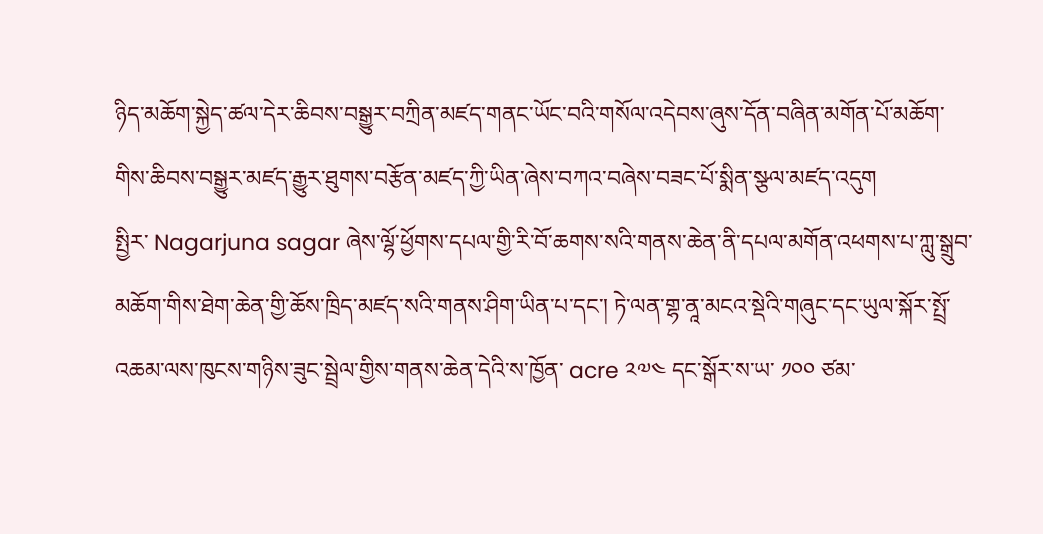ཉིད་མཆོག་སྐྱེད་ཚལ་དེར་ཆིབས་བསྒྱུར་བཀྲིན་མཛད་གནང་ཡོང་བའི་གསོལ་འདེབས་ཞུས་དོན་བཞིན་མགོན་པོ་མཆོག་གིས་ཆིབས་བསྒྱུར་མཛད་རྒྱུར་ཐུགས་བརྩོན་མཛད་ཀྱི་ཡིན་ཞེས་བཀའ་བཞེས་བཟང་པོ་སྨིན་སྩལ་མཛད་འདུག
སྤྱིར་ Nagarjuna sagar ཞེས་ལྷོ་ཕྱོགས་དཔལ་གྱི་རི་བོ་ཆགས་སའི་གནས་ཆེན་ནི་དཔལ་མགོན་འཕགས་པ་ཀླུ་སྒྲུབ་མཆོག་གིས་ཐེག་ཆེན་གྱི་ཆོས་ཁྲིད་མཛད་སའི་གནས་ཤིག་ཡིན་པ་དང་། ཏེ་ལན་གྷ་ནཱ་མངའ་སྡེའི་གཞུང་དང་ཡུལ་སྐོར་སྤྲོ་འཆམ་ལས་ཁུངས་གཉིས་ཟུང་སྦྲེལ་གྱིས་གནས་ཆེན་དེའི་ས་ཁྱོན་ acre ༢༧༤ དང་སྒོར་ས་ཡ་ ༡༠༠ ཙམ་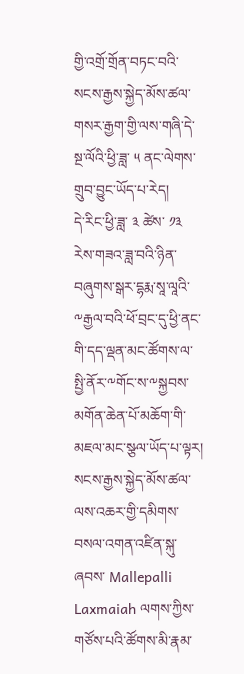གྱི་འགྲོ་གྲོན་བཏང་བའི་སངས་རྒྱས་སྐྱེད་མོས་ཚལ་གསར་རྒྱག་གྱི་ལས་གཞི་དེ་སྔ་ལོའི་ཕྱི་ཟླ་ ༥ ནང་ལེགས་གྲུབ་བྱུང་ཡོད་པ་རེད།
དེ་རིང་ཕྱི་ཟླ་ ༣ ཚེས་ ༡༣ རེས་གཟའ་ཟླ་བའི་ཉིན་བཞུགས་སྒར་དྷརྨ་སཱ་ལཱའི་༸རྒྱལ་བའི་ཕོ་བྲང་དུ་ཕྱི་ནང་གི་དད་ལྡན་མང་ཚོགས་ལ་སྤྱི་ནོར་༸གོང་ས་༸སྐྱབས་མགོན་ཆེན་པོ་མཆོག་གི་མཇལ་མང་སྩལ་ཡོད་པ་ལྟར། སངས་རྒྱས་སྐྱེད་མོས་ཚལ་ལས་འཆར་གྱི་དམིགས་བསལ་འགན་འཛིན་སྐུ་ཞབས་ Mallepalli Laxmaiah ལགས་ཀྱིས་གཙོས་པའི་ཚོགས་མི་རྣམ་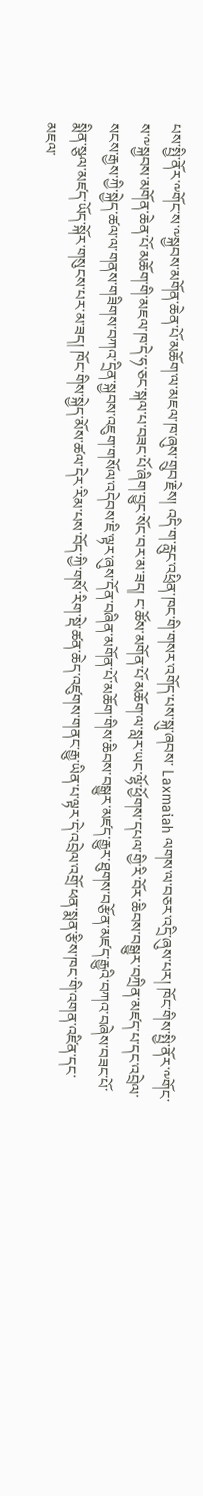པས་སྤྱི་ནོར་༸གོང་ས་༸སྐྱབས་མགོན་ཆེན་པོ་མཆོག་ལ་མཇལ་ཁ་ཞུས་གྲུབ་རྗེས། འདི་ག་རླུང་འཕྲིན་ཁང་གི་གསར་འགོད་པས་སྐུ་ཞབས་ Laxmaiah ལགས་ལ་བཅར་འདྲི་ཞུས་པར། ཁོང་གིས་སྤྱི་ནོར་༸གོང་ས་༸སྐྱབས་མགོན་ཆེན་པོ་མཆོག་གི་མཇལ་ཁ་དེ་ཧ་ཅང་སྐལ་པ་བཟང་པོ་ཞིག་བྱུང་སོང་བར་མ་ཟད། ང་ཚོས་མགོན་པོ་མཆོག་ལ་སླར་ཡང་ལྷོ་ཕྱོགས་དཔལ་གྱི་རི་བོར་ཆིབས་བསྒྱུར་བཀྲིན་མཛད་པ་དང་འབྲེལ་སངས་རྒྱས་ཀྱི་སྐྱེད་ཚལ་ལ་གནས་གཟིགས་བཀའ་དྲིན་སྐྱབས་འཇུག་གསོལ་འདེབས་ཇི་ལྟར་ཞུས་དོན་བཞིན་མགོན་པོ་མཆོག་གིས་ཆིབས་བསྒྱུར་མཛད་རྒྱུར་ཐུགས་བརྩོན་མཛད་རྒྱུའི་བཀའ་བཞེས་བཟང་པོ་སྨིན་སྩལ་མཛད་ཡོད་སྐོར་གསུངས་པར་མ་ཟད། ཁོང་གིས་སྐྱེད་མོས་ཚལ་དེར་རིམ་པས་བོད་ཀྱི་གསོ་རིག་སྡེ་ཚན་ཆེད་འཛུགས་གནང་རྒྱུ་ཡིན་པ་ལྟར་དེ་འབྲེལ་འགྲོ་ཕན་སྨན་རྩིས་ཁང་གི་འགན་འཛིན་དང་མཇལ་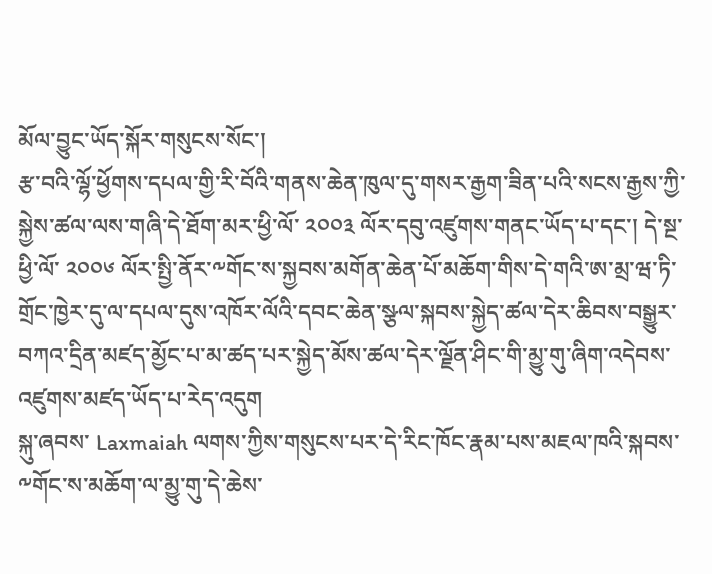མོལ་བྱུང་ཡོད་སྐོར་གསུངས་སོང་།
རྩ་བའི་ལྷོ་ཕྱོགས་དཔལ་གྱི་རི་བོའི་གནས་ཆེན་ཁུལ་དུ་གསར་རྒྱག་ཟིན་པའི་སངས་རྒྱས་ཀྱི་སྐྱེས་ཚལ་ལས་གཞི་དེ་ཐོག་མར་ཕྱི་ལོ་ ༢༠༠༣ ལོར་དབུ་འཛུགས་གནང་ཡོད་པ་དང་། དེ་སྔ་ཕྱི་ལོ་ ༢༠༠༦ ལོར་སྤྱི་ནོར་༸གོང་ས་སྐྱབས་མགོན་ཆེན་པོ་མཆོག་གིས་དེ་གའི་ཨ་མྲ་ཝ་ཏི་གྲོང་ཁྱེར་དུ་ལ་དཔལ་དུས་འཁོར་ལོའི་དབང་ཆེན་སྩལ་སྐབས་སྐྱེད་ཚལ་དེར་ཆིབས་བསྒྱུར་བཀའ་དྲིན་མཛད་མྱོང་པ་མ་ཚད་པར་སྐྱེད་མོས་ཚལ་དེར་ལྗོན་ཤིང་གི་མྱུ་གུ་ཞིག་འདེབས་འཛུགས་མཛད་ཡོད་པ་རེད་འདུག
སྐུ་ཞབས་ Laxmaiah ལགས་ཀྱིས་གསུངས་པར་དེ་རིང་ཁོང་རྣམ་པས་མཇལ་ཁའི་སྐབས་༸གོང་ས་མཆོག་ལ་མྱུ་གུ་དེ་ཆེས་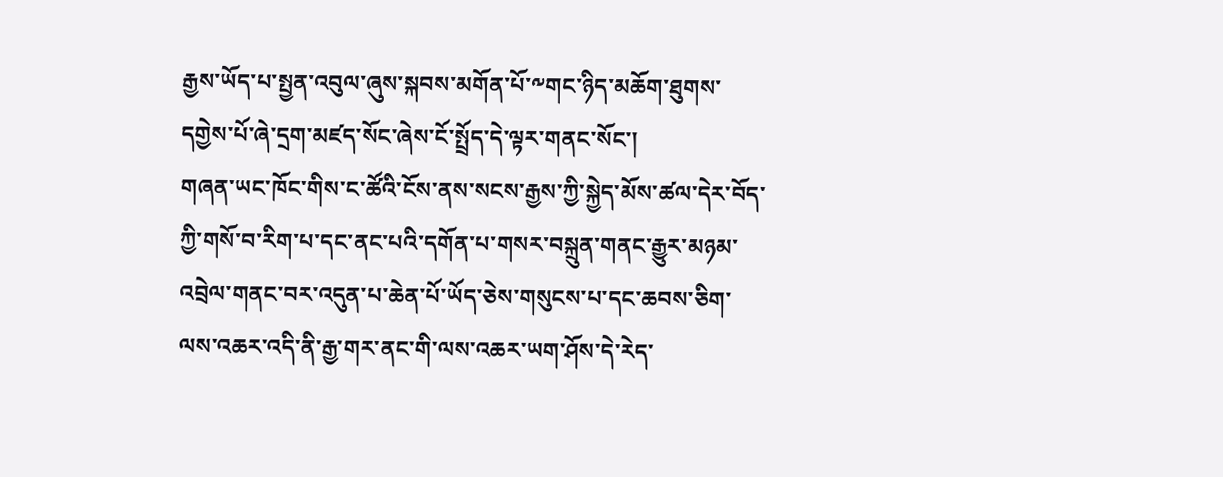རྒྱས་ཡོད་པ་སྤྱན་འབུལ་ཞུས་སྐབས་མགོན་པོ་༸གང་ཉིད་མཆོག་ཐུགས་དགྱེས་པོ་ཞེ་དྲག་མཛད་སོང་ཞེས་ངོ་སྤྲོད་དེ་ལྟར་གནང་སོང་།
གཞན་ཡང་ཁོང་གིས་ང་ཚོའི་ངོས་ནས་སངས་རྒྱས་ཀྱི་སྐྱེད་མོས་ཚལ་དེར་བོད་ཀྱི་གསོ་བ་རིག་པ་དང་ནང་པའི་དགོན་པ་གསར་བསྐྲུན་གནང་རྒྱུར་མཉམ་འབྲེལ་གནང་བར་འདུན་པ་ཆེན་པོ་ཡོད་ཅེས་གསུངས་པ་དང་ཆབས་ཅིག་ལས་འཆར་འདི་ནི་རྒྱ་གར་ནང་གི་ལས་འཆར་ཡག་ཤོས་དེ་རེད་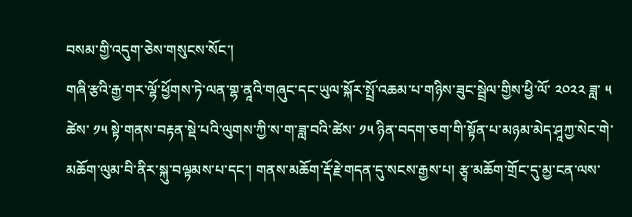བསམ་གྱི་འདུག་ཅེས་གསུངས་སོང་།
གཞི་རྩའི་རྒྱ་གར་ལྷོ་ཕྱོགས་ཏེ་ལན་གྷ་ནཱའི་གཞུང་དང་ཡུལ་སྐོར་སྤྲོ་འཆམ་པ་གཉིས་ཟུང་སྦྲེལ་གྱིས་ཕྱི་ལོ་ ༢༠༢༢ ཟླ་ ༥ ཚེས་ ༡༥ སྟེ་གནས་བརྟན་སྡེ་པའི་ལུགས་ཀྱི་ས་ག་ཟླ་བའི་ཚེས་ ༡༥ ཉིན་བདག་ཅག་གི་སྟོན་པ་མཉམ་མེད་ཤཱཀྱ་སེང་གེ་མཆོག་ལུམ་བི་ནིར་སྐུ་བལྟམས་པ་དང་། གནས་མཆོག་རྡོ་རྗེ་གདན་དུ་སངས་རྒྱས་པ། རྩྭ་མཆོག་གྲོང་དུ་མྱ་ངན་ལས་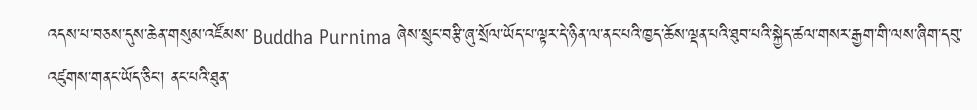འདས་པ་བཅས་དུས་ཆེན་གསུམ་འཛོམས་ Buddha Purnima ཞེས་སྲུང་བརྩི་ཞུ་སྲོལ་ཡོད་པ་ལྟར་དེ་ཉིན་ལ་ནང་པའི་ཁྱད་ཆོས་ལྡན་པའི་ཐུབ་པའི་སྐྱེད་ཚལ་གསར་རྒྱག་གི་ལས་ཞིག་དབུ་འཛུགས་གནང་ཡོད་ཅིང་། ནང་པའི་ཐུན་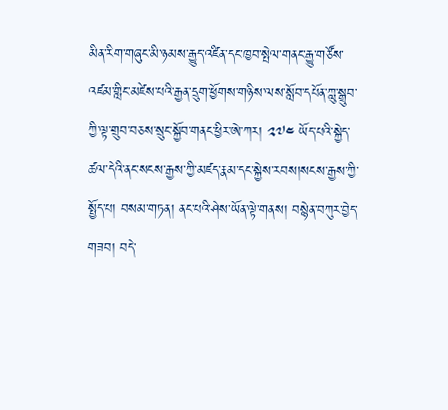མིན་རིག་གཞུང་མི་ཉམས་རྒྱུད་འཛིན་དང་ཁྱབ་སྤེལ་གནང་རྒྱུ་གཙོས་འཛམ་གླིང་མཛེས་པའི་རྒྱན་དྲུག་ཕྱོགས་གཉིས་ལས་སློབ་དཔོན་ཀླུ་སྒྲུབ་ཀྱི་ལྟ་གྲུབ་བཅས་སྲུང་སྐྱོབ་གནང་ཕྱིར་ཨེ་ཀར། ༢༧༤ ཡོད་པའི་སྐྱེད་ཚལ་དེའི་ནང་སངས་རྒྱས་ཀྱི་མཛད་རྣམ་དང་སྐྱེས་རབས།སངས་རྒྱས་ཀྱི་སྤྱོད་པ། བསམ་གཏན། ནང་པའི་ཤེས་ཡོན་ལྟེ་གནས། བསྙེན་བཀུར་བྱེད་གཟབ། བདེ་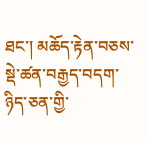ཐང་། མཆོད་རྟེན་བཅས་སྡེ་ཚན་བརྒྱད་བདག་ཉིད་ཅན་གྱི་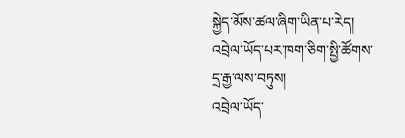སྐྱེད་མོས་ཚལ་ཞིག་ཡིན་པ་རེད།
འབྲེལ་ཡོད་པར་ཁག་ཅིག་སྤྱི་ཚོགས་དྲ་རྒྱ་ལས་བཏུས།
འབྲེལ་ཡོད་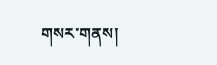གསར་གནས།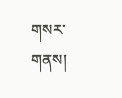གསར་གནས།